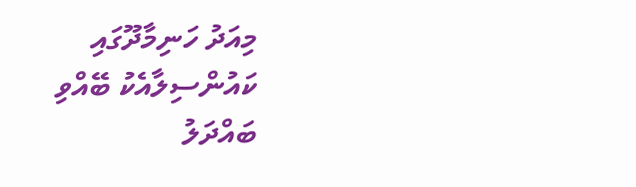މިއަދު ހަނިމާދޫގައި ކައުންސިލާއެކު ބޭއްވި ބައްދަލު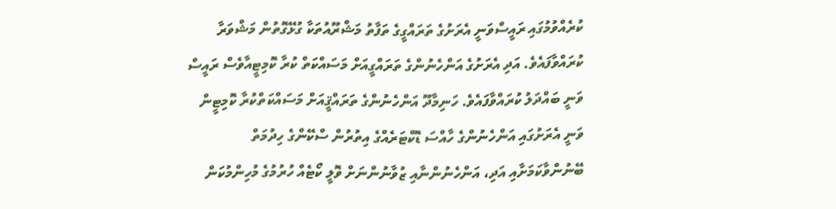ކުރެއްވުމުގައި ރައީސްވަނީ އެރަށުގެ ތަރައްގީގެ ތަފާތު މަޝްރޫއުތަކާ ގުޅޭގޮތުން މަޝްވަރާ ކުރައްވާފައެވެ. އަދި އެރަށުގެ އަންހެނުންގެ ތަރައްގީއަށް މަސައްކަތް ކުރާ ކޮމިޓީއާވެސް ރައީސް ވަނީ ބައްދަލު ކުރައްވާފައެވެ. ހަނިމާދޫ އަންހެނުންގެ ތަރައްޤީއަށް މަސައްކަތްކުރާ ކޮމިޓީން ވަނީ އެރަށުގައި އަންހެނުންގެ ހާއްސަ ޑޮކްޓަރެއްގެ އިތުރުން ސްކޭންގެ ހިދުމަތް ބޭނުންވާކަމަށާއި އަދި، އަންހެނުންނާއި ޒުވާނުންނަށް ވޮލީ ކޯޓެއް ހުރުމުގެ މުހިންމުކަން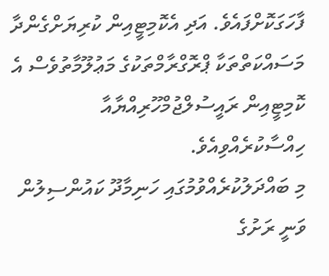ފާހަގަކޮށްފައެވެ. އަދި އެކޮމިޓީއިން ކުރިޔަށްގެންދާ މަސައްކަތްތަކާ ޕްރޮގްރާމްތަކުގެ މަޢުލޫމާތުވެސް އެ ކޮމިޓީއިން ރައީސުލްޖުމްހޫރިއްޔާއާ ހިއްސާކުރެއްވިއެވެ.
މި ބައްދަލުކުރެއްވުމުގައި ހަނިމާދޫ ކައުންސިލުން ވަނީ ރަށުގެ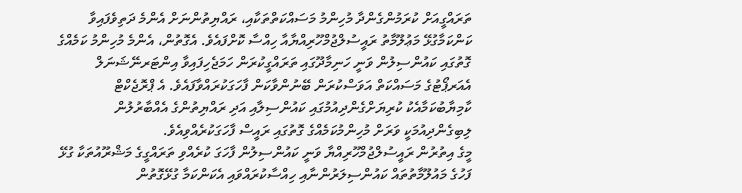ތަރައްގީއަށް ކުރަމުންގެންދާ މުހިންމު މަސައްކަތްތަކާއި، ރައްޔިތުންނަށް އެންމެ ދަތިވެފައިވާ ކަންކަމާގުޅޭ މަޢުލޫމާތު ރައީސުލްޖުމްހޫރިއްޔާއާ ހިއްސާ ކޮށްފައެވެ. އެގޮތުން، އެންމެ މުހިންމު ކަމެއްގެ ގޮތުގައި ކައުންސިލުން ވަނީ ހަނިމާދޫގައި ތަރައްގީކުރަން ހަމަޖެހިފައިވާ އިންޓަރނޭޝަނަލް އެއަރޕޯޓުގެ މަސައްކަތް އަވަސްކުރަން ބޭނުންވާކަން ފާހަގަކުރައްވާފައެވެ. އެ ޕްރޮޖެކްޓް ކާމިޔާބުކަމާއެކު ކުރިޔަށްގެންދިއުމުގައި ކައުންސިލާއި އަދި ރައްޔިތުންގެ އެއްބާރުލުން ލިބިގެންދިއުމަކީ ވަރަށް މުހިންމުކަމެއްގެ ގޮތުގައި ރައީސް ފާހަގަކުރެއްވިއެވެ.
މީގެ އިތުރުން ރައީސުލްޖުމްހޫރިއްޔާ ވަނީ ކައުންސިލުން ފާހަގަ ކުރެއްވި ތަރައްގީގެ މަޝްރޫއުތަކާ ގުޅޭ ފަހުގެ މައުލޫމާތުތައް ކައުންސިލަރުންނާއި ހިއްސާކުރައްވައި އެކަންކަމާ ގުޅޭގޮތުން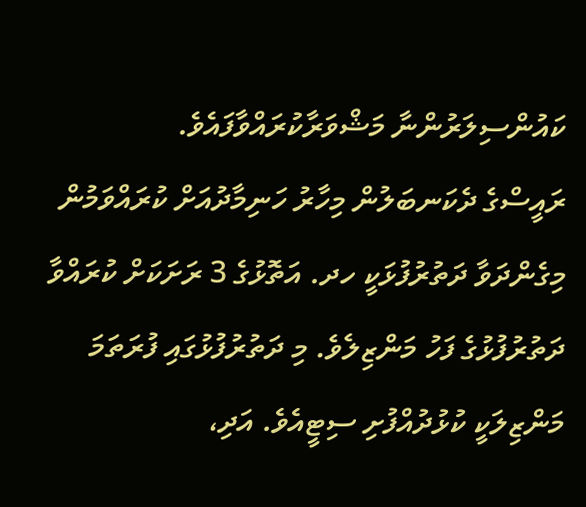ކައުންސިލަރުންނާ މަޝްވަރާކުރައްވާފައެވެ.
ރައީސްގެ ދެކަނބަލުން މިހާރު ހަނިމާދުއަށް ކުރައްވަމުން މިގެންދަވާ ދަތުރުފުޅަކީ ހދ. އަތޮޅުގެ 3 ރަށަކަށް ކުރައްވާ ދަތުރުފުޅުގެ ފަހު މަންޒިލެވެ. މި ދަތުރުފުޅުގައި ފުރަތަމަ މަންޒިލަކީ ކުޅުދުއްފުށި ސިޓީއެވެ. އަދި،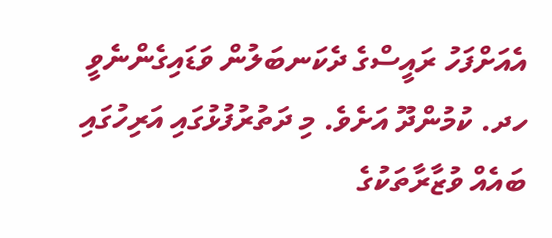އެއަށްފަހު ރައީސްގެ ދެކަނބަލުން ވަޑައިގެންނެވީ ހދ. ކުމުންދޫ އަށެވެ. މި ދަތުރުފުޅުގައި އަރިހުގައި ބައެއް ވުޒާރާތަކުގެ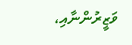ވަޒީރުންނާއި،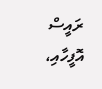ރައީސް އޮފީހާއި،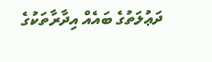ދަޢުލަތުގެ ބައެއް އިދާރާތަކުގެ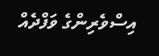އިސްވެރިންގެ ވަފްދެއް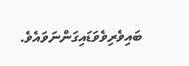ބައިވެރިވެވަޑައިގަންނަވައެވެ.